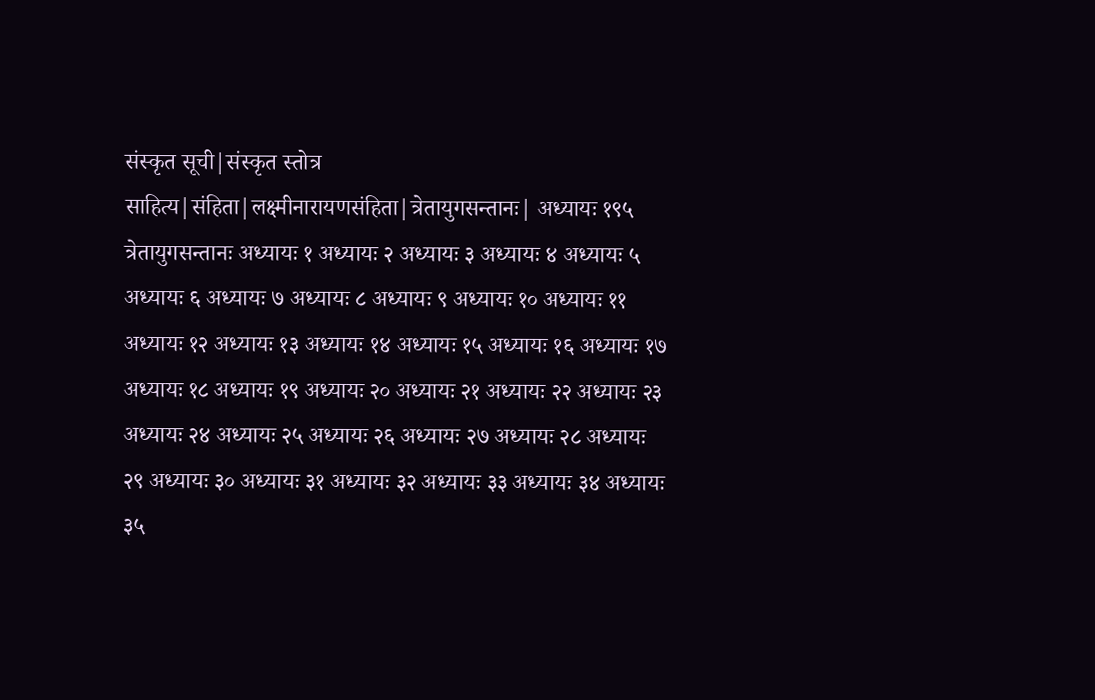संस्कृत सूची|संस्कृत स्तोत्र साहित्य|संहिता|लक्ष्मीनारायणसंहिता|त्रेतायुगसन्तानः| अध्यायः १९५ त्रेतायुगसन्तानः अध्यायः १ अध्यायः २ अध्यायः ३ अध्यायः ४ अध्यायः ५ अध्यायः ६ अध्यायः ७ अध्यायः ८ अध्यायः ९ अध्यायः १० अध्यायः ११ अध्यायः १२ अध्यायः १३ अध्यायः १४ अध्यायः १५ अध्यायः १६ अध्यायः १७ अध्यायः १८ अध्यायः १९ अध्यायः २० अध्यायः २१ अध्यायः २२ अध्यायः २३ अध्यायः २४ अध्यायः २५ अध्यायः २६ अध्यायः २७ अध्यायः २८ अध्यायः २९ अध्यायः ३० अध्यायः ३१ अध्यायः ३२ अध्यायः ३३ अध्यायः ३४ अध्यायः ३५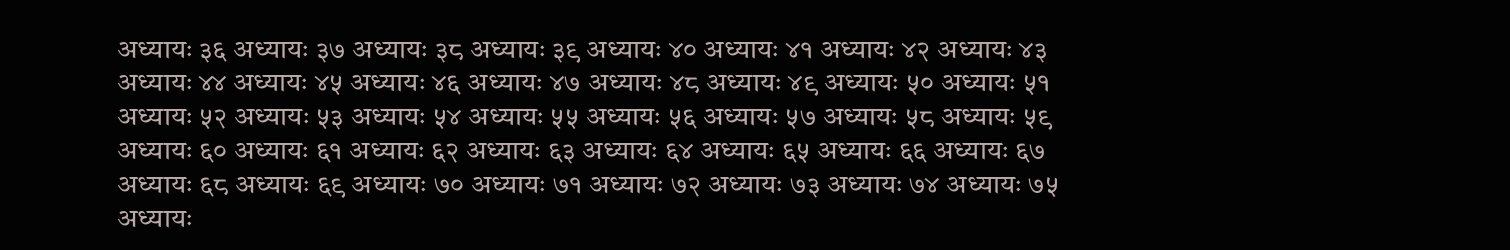अध्यायः ३६ अध्यायः ३७ अध्यायः ३८ अध्यायः ३९ अध्यायः ४० अध्यायः ४१ अध्यायः ४२ अध्यायः ४३ अध्यायः ४४ अध्यायः ४५ अध्यायः ४६ अध्यायः ४७ अध्यायः ४८ अध्यायः ४९ अध्यायः ५० अध्यायः ५१ अध्यायः ५२ अध्यायः ५३ अध्यायः ५४ अध्यायः ५५ अध्यायः ५६ अध्यायः ५७ अध्यायः ५८ अध्यायः ५९ अध्यायः ६० अध्यायः ६१ अध्यायः ६२ अध्यायः ६३ अध्यायः ६४ अध्यायः ६५ अध्यायः ६६ अध्यायः ६७ अध्यायः ६८ अध्यायः ६९ अध्यायः ७० अध्यायः ७१ अध्यायः ७२ अध्यायः ७३ अध्यायः ७४ अध्यायः ७५ अध्यायः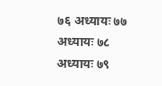७६ अध्यायः ७७ अध्यायः ७८ अध्यायः ७९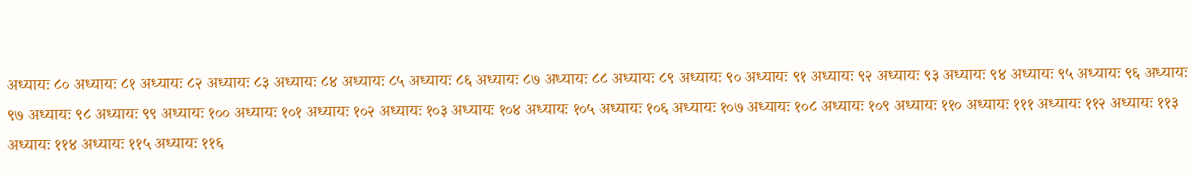अध्यायः ८० अध्यायः ८१ अध्यायः ८२ अध्यायः ८३ अध्यायः ८४ अध्यायः ८५ अध्यायः ८६ अध्यायः ८७ अध्यायः ८८ अध्यायः ८९ अध्यायः ९० अध्यायः ९१ अध्यायः ९२ अध्यायः ९३ अध्यायः ९४ अध्यायः ९५ अध्यायः ९६ अध्यायः ९७ अध्यायः ९८ अध्यायः ९९ अध्यायः १०० अध्यायः १०१ अध्यायः १०२ अध्यायः १०३ अध्यायः १०४ अध्यायः १०५ अध्यायः १०६ अध्यायः १०७ अध्यायः १०८ अध्यायः १०९ अध्यायः ११० अध्यायः १११ अध्यायः ११२ अध्यायः ११३ अध्यायः ११४ अध्यायः ११५ अध्यायः ११६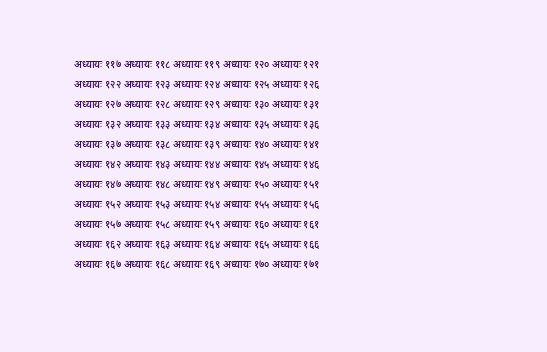अध्यायः ११७ अध्यायः ११८ अध्यायः ११९ अध्यायः १२० अध्यायः १२१ अध्यायः १२२ अध्यायः १२३ अध्यायः १२४ अध्यायः १२५ अध्यायः १२६ अध्यायः १२७ अध्यायः १२८ अध्यायः १२९ अध्यायः १३० अध्यायः १३१ अध्यायः १३२ अध्यायः १३३ अध्यायः १३४ अध्यायः १३५ अध्यायः १३६ अध्यायः १३७ अध्यायः १३८ अध्यायः १३९ अध्यायः १४० अध्यायः १४१ अध्यायः १४२ अध्यायः १४३ अध्यायः १४४ अध्यायः १४५ अध्यायः १४६ अध्यायः १४७ अध्यायः १४८ अध्यायः १४९ अध्यायः १५० अध्यायः १५१ अध्यायः १५२ अध्यायः १५३ अध्यायः १५४ अध्यायः १५५ अध्यायः १५६ अध्यायः १५७ अध्यायः १५८ अध्यायः १५९ अध्यायः १६० अध्यायः १६१ अध्यायः १६२ अध्यायः १६३ अध्यायः १६४ अध्यायः १६५ अध्यायः १६६ अध्यायः १६७ अध्यायः १६८ अध्यायः १६९ अध्यायः १७० अध्यायः १७१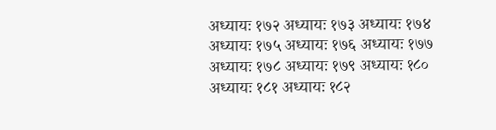अध्यायः १७२ अध्यायः १७३ अध्यायः १७४ अध्यायः १७५ अध्यायः १७६ अध्यायः १७७ अध्यायः १७८ अध्यायः १७९ अध्यायः १८० अध्यायः १८१ अध्यायः १८२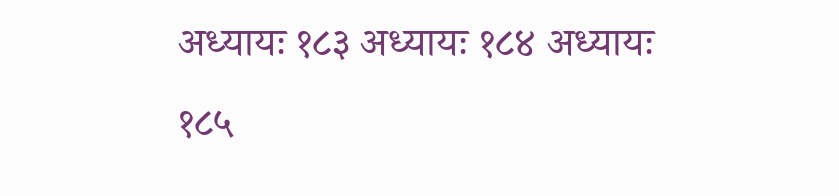अध्यायः १८३ अध्यायः १८४ अध्यायः १८५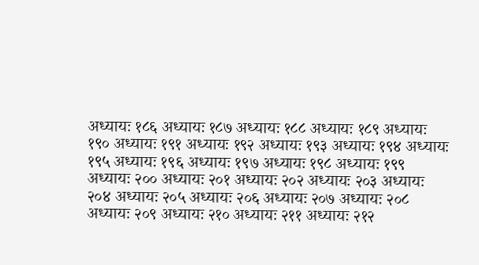अध्यायः १८६ अध्यायः १८७ अध्यायः १८८ अध्यायः १८९ अध्यायः १९० अध्यायः १९१ अध्यायः १९२ अध्यायः १९३ अध्यायः १९४ अध्यायः १९५ अध्यायः १९६ अध्यायः १९७ अध्यायः १९८ अध्यायः १९९ अध्यायः २०० अध्यायः २०१ अध्यायः २०२ अध्यायः २०३ अध्यायः २०४ अध्यायः २०५ अध्यायः २०६ अध्यायः २०७ अध्यायः २०८ अध्यायः २०९ अध्यायः २१० अध्यायः २११ अध्यायः २१२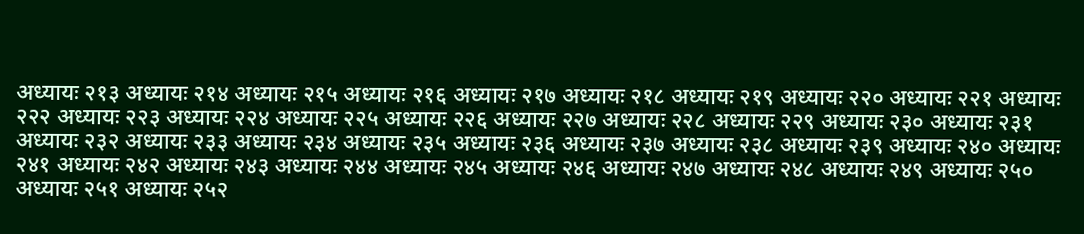अध्यायः २१३ अध्यायः २१४ अध्यायः २१५ अध्यायः २१६ अध्यायः २१७ अध्यायः २१८ अध्यायः २१९ अध्यायः २२० अध्यायः २२१ अध्यायः २२२ अध्यायः २२३ अध्यायः २२४ अध्यायः २२५ अध्यायः २२६ अध्यायः २२७ अध्यायः २२८ अध्यायः २२९ अध्यायः २३० अध्यायः २३१ अध्यायः २३२ अध्यायः २३३ अध्यायः २३४ अध्यायः २३५ अध्यायः २३६ अध्यायः २३७ अध्यायः २३८ अध्यायः २३९ अध्यायः २४० अध्यायः २४१ अध्यायः २४२ अध्यायः २४३ अध्यायः २४४ अध्यायः २४५ अध्यायः २४६ अध्यायः २४७ अध्यायः २४८ अध्यायः २४९ अध्यायः २५० अध्यायः २५१ अध्यायः २५२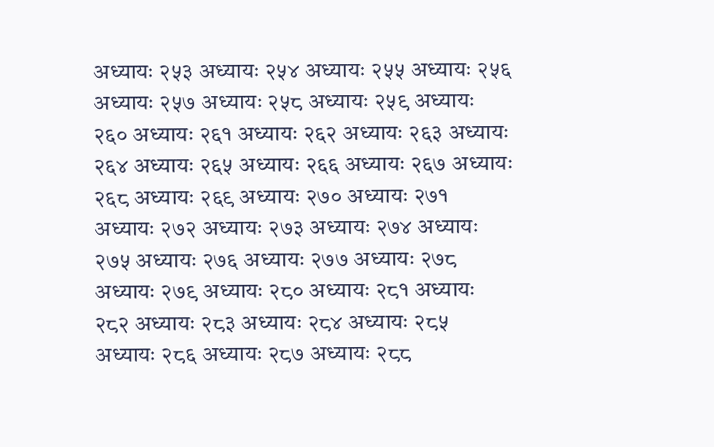अध्यायः २५३ अध्यायः २५४ अध्यायः २५५ अध्यायः २५६ अध्यायः २५७ अध्यायः २५८ अध्यायः २५९ अध्यायः २६० अध्यायः २६१ अध्यायः २६२ अध्यायः २६३ अध्यायः २६४ अध्यायः २६५ अध्यायः २६६ अध्यायः २६७ अध्यायः २६८ अध्यायः २६९ अध्यायः २७० अध्यायः २७१ अध्यायः २७२ अध्यायः २७३ अध्यायः २७४ अध्यायः २७५ अध्यायः २७६ अध्यायः २७७ अध्यायः २७८ अध्यायः २७९ अध्यायः २८० अध्यायः २८१ अध्यायः २८२ अध्यायः २८३ अध्यायः २८४ अध्यायः २८५ अध्यायः २८६ अध्यायः २८७ अध्यायः २८८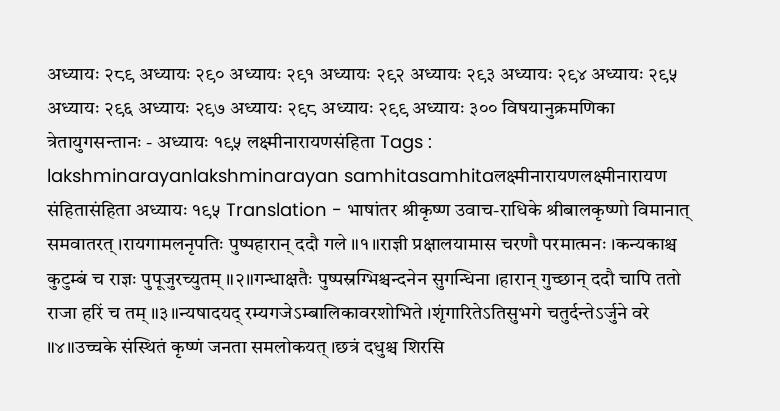अध्यायः २८९ अध्यायः २९० अध्यायः २९१ अध्यायः २९२ अध्यायः २९३ अध्यायः २९४ अध्यायः २९५ अध्यायः २९६ अध्यायः २९७ अध्यायः २९८ अध्यायः २९९ अध्यायः ३०० विषयानुक्रमणिका त्रेतायुगसन्तानः - अध्यायः १९५ लक्ष्मीनारायणसंहिता Tags : lakshminarayanlakshminarayan samhitasamhitaलक्ष्मीनारायणलक्ष्मीनारायण संहितासंहिता अध्यायः १९५ Translation - भाषांतर श्रीकृष्ण उवाच-राधिके श्रीबालकृष्णो विमानात् समवातरत् ।रायगामलनृपतिः पुष्पहारान् ददौ गले ॥१॥राज्ञी प्रक्षालयामास चरणौ परमात्मनः ।कन्यकाश्च कुटुम्बं च राज्ञः पुपूजुरच्युतम् ॥२॥गन्धाक्षतैः पुष्पस्रग्भिश्चन्दनेन सुगन्धिना ।हारान् गुच्छान् ददौ चापि ततो राजा हरिं च तम् ॥३॥न्यषादयद् रम्यगजेऽम्बालिकावरशोभिते ।शृंगारितेऽतिसुभगे चतुर्दन्तेऽर्जुने वरे ॥४॥उच्चके संस्थितं कृष्णं जनता समलोकयत् ।छत्रं दधुश्च शिरसि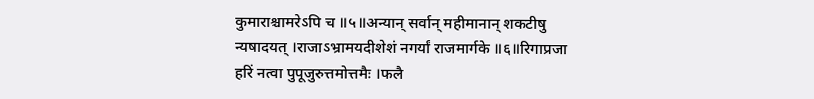कुमाराश्चामरेऽपि च ॥५॥अन्यान् सर्वान् महीमानान् शकटीषु न्यषादयत् ।राजाऽभ्रामयदीशेशं नगर्यां राजमार्गके ॥६॥रिगाप्रजा हरिं नत्वा पुपूजुरुत्तमोत्तमैः ।फलै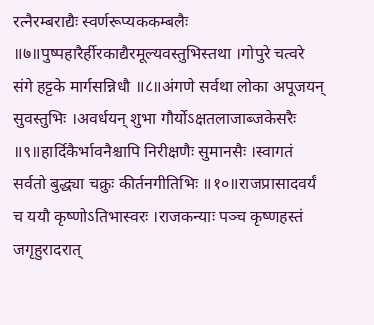रत्नैरम्बराद्यैः स्वर्णरूप्यककम्बलैः ॥७॥पुष्पहारैर्हीरकाद्यैरमूल्यवस्तुभिस्तथा ।गोपुरे चत्वरे संगे हट्टके मार्गसन्निधौ ॥८॥अंगणे सर्वथा लोका अपूजयन् सुवस्तुभिः ।अवर्धयन् शुभा गौर्योऽक्षतलाजाब्जकेसरैः ॥९॥हार्दिकैर्भावनैश्चापि निरीक्षणैः सुमानसैः ।स्वागतं सर्वतो बुद्ध्या चक्रुः कीर्तनगीतिभिः ॥१०॥राजप्रासादवर्यं च ययौ कृष्णोऽतिभास्वरः ।राजकन्याः पञ्च कृष्णहस्तं जगृहुरादरात्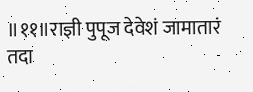॥११॥राज्ञी पुपूज देवेशं जामातारं तदा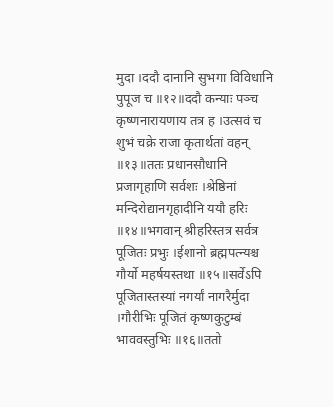मुदा ।ददौ दानानि सुभगा विविधानि पुपूज च ॥१२॥ददौ कन्याः पञ्च कृष्णनारायणाय तत्र ह ।उत्सवं च शुभं चक्रे राजा कृतार्थतां वहन् ॥१३॥ततः प्रधानसौधानि प्रजागृहाणि सर्वशः ।श्रेष्ठिनां मन्दिरोद्यानगृहादीनि ययौ हरिः ॥१४॥भगवान् श्रीहरिस्तत्र सर्वत्र पूजितः प्रभुः ।ईशानो ब्रह्मपत्न्यश्च गौर्यो महर्षयस्तथा ॥१५॥सर्वेऽपि पूजितास्तस्यां नगर्यां नागरैर्मुदा ।गौरीभिः पूजितं कृष्णकुटुम्बं भाववस्तुभिः ॥१६॥ततो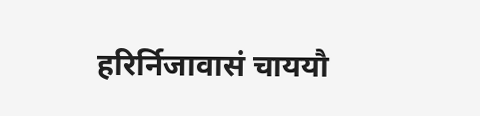हरिर्निजावासं चाययौ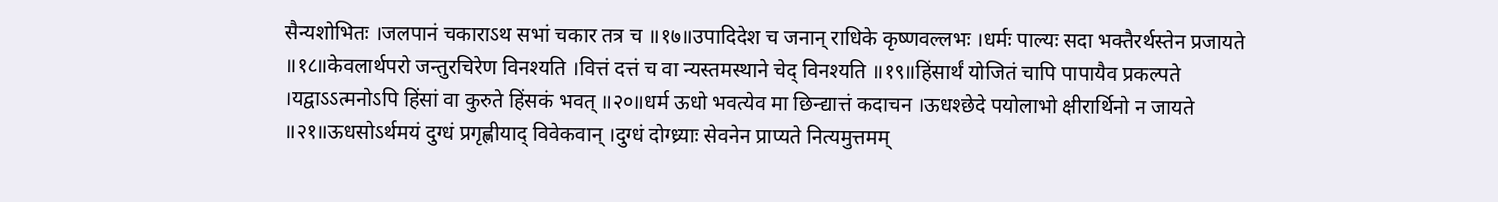सैन्यशोभितः ।जलपानं चकाराऽथ सभां चकार तत्र च ॥१७॥उपादिदेश च जनान् राधिके कृष्णवल्लभः ।धर्मः पाल्यः सदा भक्तैरर्थस्तेन प्रजायते ॥१८॥केवलार्थपरो जन्तुरचिरेण विनश्यति ।वित्तं दत्तं च वा न्यस्तमस्थाने चेद् विनश्यति ॥१९॥हिंसार्थं योजितं चापि पापायैव प्रकल्पते ।यद्वाऽऽत्मनोऽपि हिंसां वा कुरुते हिंसकं भवत् ॥२०॥धर्म ऊधो भवत्येव मा छिन्द्यात्तं कदाचन ।ऊधश्छेदे पयोलाभो क्षीरार्थिनो न जायते ॥२१॥ऊधसोऽर्थमयं दुग्धं प्रगृह्णीयाद् विवेकवान् ।दुग्धं दोग्ध्र्याः सेवनेन प्राप्यते नित्यमुत्तमम्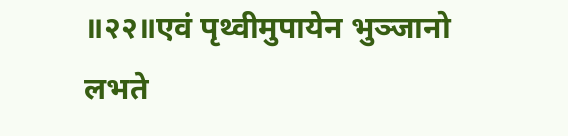॥२२॥एवं पृथ्वीमुपायेन भुञ्जानो लभते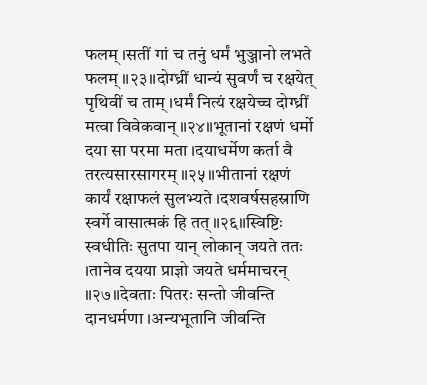फलम् ।सतीं गां च तनुं धर्मं भुञ्जानो लभते फलम् ॥२३॥दोग्ध्रीं धान्यं सुवर्णं च रक्षयेत् पृथिवीं च ताम् ।धर्मं नित्यं रक्षयेच्च दोग्ध्रीं मत्वा विवेकवान् ॥२४॥भूतानां रक्षणं धर्मो दया सा परमा मता ।दयाधर्मेण कर्ता वै तरत्यसारसागरम् ॥२५॥भीतानां रक्षणं कार्यं रक्षाफलं सुलभ्यते ।दशवर्षसहस्राणि स्वर्गे वासात्मकं हि तत् ॥२६॥स्विष्टिः स्वधीतिः सुतपा यान् लोकान् जयते ततः ।तानेव दयया प्राज्ञो जयते धर्ममाचरन् ॥२७॥देवताः पितरः सन्तो जीवन्ति दानधर्मणा ।अन्यभूतानि जीवन्ति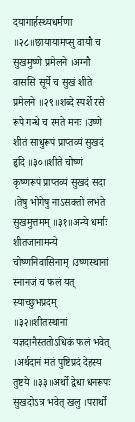दयागार्हस्थ्यधर्मणा ॥२८॥छायायामप्सु वायौ च सुखमुष्णे प्रमेलने ।अग्नौ वाससि सूर्ये च सुखं शीते प्रमेलने ॥२९॥शब्दे स्पर्शे रसे रूपे गन्धे च रमते मनः ।उष्णे शीतं साधुरूपं प्राप्तव्यं सुखदं हृदि ॥३०॥शीते चोष्णं कृष्णरूपं प्राप्तव्यं सुखदं सदा ।तेषु भोगेषु नाऽसक्तो लभते सुखमुत्तमम् ॥३१॥अन्ये धर्माः शीतजानामन्ये चोष्णनिवासिनाम् ।उष्णस्थानां स्नानजं च फलं यत् स्याच्छुभप्रदम् ॥३२॥शीतस्थानां यज्ञदानैस्ततोऽधिकं फलं भवेत् ।अर्थदानं मतं पुष्टिप्रदं देहस्य तुष्टये ॥३३॥अर्थो द्वेधा धनरूपः सुखदोऽत्र भवेत् खलु ।परार्थो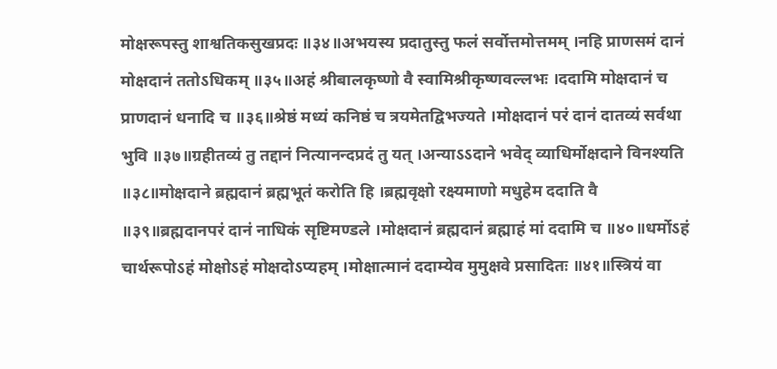मोक्षरूपस्तु शाश्वतिकसुखप्रदः ॥३४॥अभयस्य प्रदातुस्तु फलं सर्वोत्तमोत्तमम् ।नहि प्राणसमं दानं मोक्षदानं ततोऽधिकम् ॥३५॥अहं श्रीबालकृष्णो वै स्वामिश्रीकृष्णवल्लभः ।ददामि मोक्षदानं च प्राणदानं धनादि च ॥३६॥श्रेष्ठं मध्यं कनिष्ठं च त्रयमेतद्विभज्यते ।मोक्षदानं परं दानं दातव्यं सर्वथा भुवि ॥३७॥ग्रहीतव्यं तु तद्दानं नित्यानन्दप्रदं तु यत् ।अन्याऽऽदाने भवेद् व्याधिर्मोक्षदाने विनश्यति ॥३८॥मोक्षदाने ब्रह्मदानं ब्रह्मभूतं करोति हि ।ब्रह्मवृक्षो रक्ष्यमाणो मधुहेम ददाति वै ॥३९॥ब्रह्मदानपरं दानं नाधिकं सृष्टिमण्डले ।मोक्षदानं ब्रह्मदानं ब्रह्माहं मां ददामि च ॥४०॥धर्मोऽहं चार्थरूपोऽहं मोक्षोऽहं मोक्षदोऽप्यहम् ।मोक्षात्मानं ददाम्येव मुमुक्षवे प्रसादितः ॥४१॥स्त्रियं वा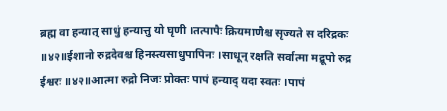ब्रह्म वा हन्यात् साधुं हन्यात्तु यो घृणी ।तत्पापैः क्रियमाणैश्च सृज्यते स दरिद्रकः ॥४२॥ईशानो रुद्रदेवश्च हिनस्त्यसाधुपापिनः ।साधून् रक्षति सर्वात्मा मद्रूपो रुद्र ईश्वरः ॥४२॥आत्मा रुद्रो निजः प्रोक्तः पापं हन्याद् यदा स्वतः ।पापं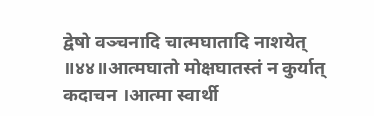द्वेषो वञ्चनादि चात्मघातादि नाशयेत् ॥४४॥आत्मघातो मोक्षघातस्तं न कुर्यात् कदाचन ।आत्मा स्वार्थी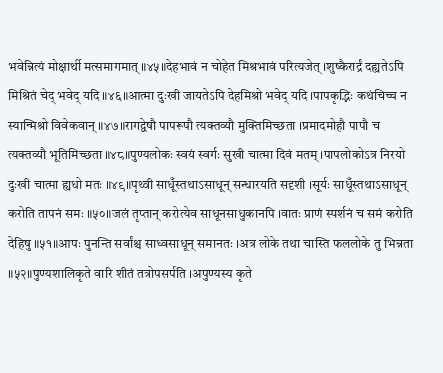भवेन्नित्यं मोक्षार्थी मत्समागमात् ॥४५॥देहभावं न चोहेत मिश्रभावं परित्यजेत् ।शुष्कैरार्द्रं दह्यतेऽपि मिश्रितं चेद् भवेद् यदि ॥४६॥आत्मा दुःखी जायतेऽपि देहमिश्रो भवेद् यदि ।पापकृद्भिः कथंचिच्च न स्यान्मिश्रो विवेकवान् ॥४७॥रागद्वेषौ पापरूपौ त्यक्तव्यौ मुक्तिमिच्छता ।प्रमादमोहौ पापौ च त्यक्तव्यौ भूतिमिच्छता ॥४८॥पुण्यलोकः स्वयं स्वर्गः सुखी चात्मा दिवं मतम् ।पापलोकोऽत्र निरयो दुःखी चात्मा ह्यधो मतः ॥४९॥पृथ्वी साधूँस्तथाऽसाधून् सन्धारयति सदृशी ।सूर्यः साधूँस्तथाऽसाधून् करोति तापनं समः ॥५०॥जलं तृप्तान् करोत्येव साधूनसाधुकानपि ।वातः प्राणं स्पर्शनं च समं करोति देहिषु ॥५१॥आपः पुनन्ति सर्वांश्च साध्वसाधून् समानतः ।अत्र लोके तथा चास्ति फललोके तु भिन्नता ॥५२॥पुण्यशालिकृते वारि शीतं तत्रोपसर्पति ।अपुण्यस्य कृते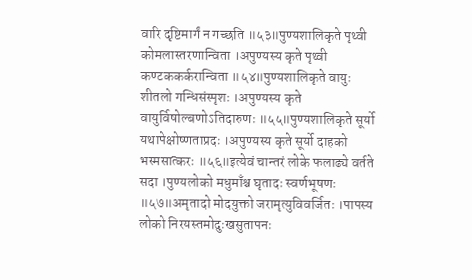वारि दृष्टिमार्गं न गच्छति ॥५३॥पुण्यशालिकृते पृथ्वी कोमलास्तरणान्विता ।अपुण्यस्य कृते पृथ्वी कण्टककर्करान्विता ॥५४॥पुण्यशालिकृते वायुः शीतलो गन्धिसंस्पृशः ।अपुण्यस्य कृते वायुर्विषोल्बणोऽतिदारुणः ॥५५॥पुण्यशालिकृते सूर्यो यथापेक्षोष्णताप्रदः ।अपुण्यस्य कृते सूर्यो दाहको भस्मसात्करः ॥५६॥इत्येवं चान्तरं लोके फलाढ्ये वर्तते सदा ।पुण्यलोको मधुमाँश्च घृतादः स्वर्णभूषणः ॥५७॥अमृतादो मोदयुक्तो जरामृत्युविवर्जितः ।पापस्य लोको निरयस्तमोदुःखसुतापनः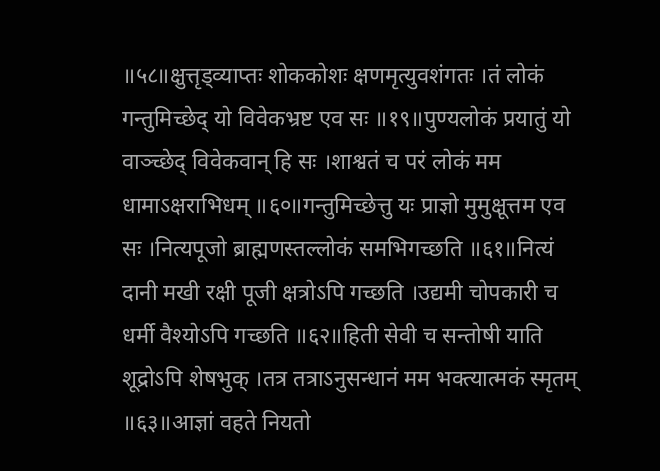॥५८॥क्षुत्तृड्व्याप्तः शोककोशः क्षणमृत्युवशंगतः ।तं लोकं गन्तुमिच्छेद् यो विवेकभ्रष्ट एव सः ॥१९॥पुण्यलोकं प्रयातुं यो वाञ्च्छेद् विवेकवान् हि सः ।शाश्वतं च परं लोकं मम धामाऽक्षराभिधम् ॥६०॥गन्तुमिच्छेत्तु यः प्राज्ञो मुमुक्षूत्तम एव सः ।नित्यपूजो ब्राह्मणस्तल्लोकं समभिगच्छति ॥६१॥नित्यं दानी मखी रक्षी पूजी क्षत्रोऽपि गच्छति ।उद्यमी चोपकारी च धर्मी वैश्योऽपि गच्छति ॥६२॥हिती सेवी च सन्तोषी याति शूद्रोऽपि शेषभुक् ।तत्र तत्राऽनुसन्धानं मम भक्त्यात्मकं स्मृतम् ॥६३॥आज्ञां वहते नियतो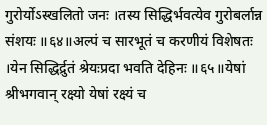गुरोर्योऽस्खलितो जनः ।तस्य सिद्धिर्भवत्येव गुरोबर्लान्न संशयः ॥६४॥अल्पं च सारभूतं च करणीयं विशेषतः ।येन सिद्धिर्द्रुतं श्रेयःप्रदा भवति देहिनः ॥६५॥येषां श्रीभगवान् रक्ष्यो येषां रक्ष्यं च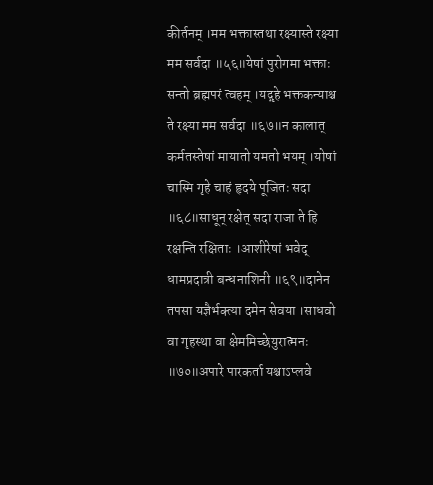कीर्तनम् ।मम भक्तास्तथा रक्ष्यास्ते रक्ष्या मम सर्वदा ॥५६॥येषां पुरोगमा भक्ताः सन्तो ब्रह्मपरं त्वहम् ।यद्गृहे भक्तकन्याश्च ते रक्ष्या मम सर्वदा ॥६७॥न कालात् कर्मतस्तेषां मायातो यमतो भयम् ।योषां चास्मि गृहे चाहं हृदये पूजितः सदा ॥६८॥साधून् रक्षेत् सदा राजा ते हि रक्षन्ति रक्षिताः ।आशीरेषां भवेद् धामप्रदात्री बन्धनाशिनी ॥६९॥दानेन तपसा यज्ञैर्भक्त्या दमेन सेवया ।साधवो वा गृहस्था वा क्षेममिच्छेयुरात्मनः ॥७०॥अपारे पारकर्ता यश्चाऽप्लवे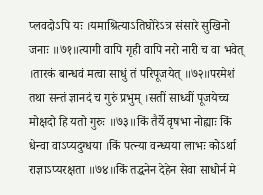प्लवदोऽपि यः ।यमाश्रित्याऽतिघोरेऽत्र संसारे सुखिनो जनाः ॥७१॥त्यागी वापि गृही वापि नरो नारी च वा भवेत् ।तारकं बान्धवं मत्वा साधुं तं परिपूजयेत् ॥७२॥परमेशं तथा सन्तं ज्ञानदं च गुरुं प्रभुम् ।सतीं साध्वीं पूजयेच्च मोक्षदो हि यतो गुरुः ॥७३॥किं तैर्ये वृषभा नोह्याः किं धेन्वा वाऽप्यदुग्धया ।किं पत्न्या वन्ध्यया लाभः कोऽर्था राज्ञाऽप्यरक्षता ॥७४॥किं तद्धनेन देहेन सेवा साधोर्न मे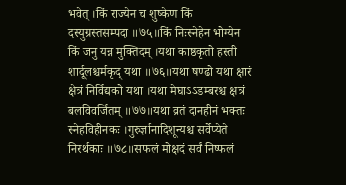भवेत् ।किं राज्येन च शुष्केण किं दस्युग्रस्तसम्पदा ॥७५॥किं निःस्नेहेन भोग्येन किं जनु यन्न मुक्तिदम् ।यथा काष्ठकृतो हस्ती शार्दूलश्चर्मकृद् यथा ॥७६॥यथा षण्ढो यथा क्षारं क्षेत्रं निर्विद्यको यथा ।यथा मेघाऽऽडम्बरश्च क्षत्रं बलविवर्जितम् ॥७७॥यथा व्रतं दानहीनं भक्तः स्नेहविहीनकः ।गुरुर्ज्ञानादिशून्यश्च सर्वेप्येते निरर्थकाः ॥७८॥सफलं मोक्षदं सर्वं निष्फलं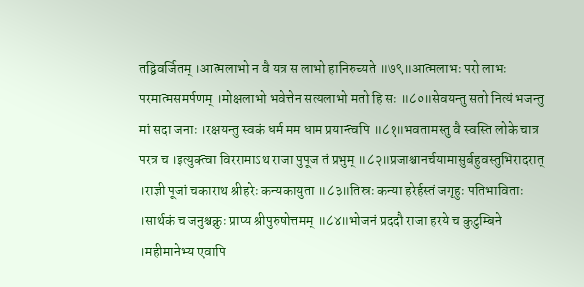तद्विवर्जितम् ।आत्मलाभो न वै यत्र स लाभो हानिरुच्यते ॥७९॥आत्मलाभः परो लाभः परमात्मसमर्पणम् ।मोक्षलाभो भवेत्तेन सत्यलाभो मतो हि सः ॥८०॥सेवयन्तु सतो नित्यं भजन्तु मां सदा जनाः ।रक्षयन्तु स्वकं धर्म मम धाम प्रयान्त्वपि ॥८१॥भवतामस्तु वै स्वस्ति लोके चात्र परत्र च ।इत्युक्त्वा विररामाऽथ राजा पुपूज तं प्रभुम् ॥८२॥प्रजाश्चानर्चयामासुर्बहुवस्तुभिरादरात् ।राज्ञी पूजां चकाराथ श्रीहरेः कन्यकायुता ॥८३॥तिस्रः कन्या हरेर्हस्तं जगृहुः पतिभाविताः ।सार्थकं च जनुश्चक्रुः प्राप्य श्रीपुरुषोत्तमम् ॥८४॥भोजनं प्रददौ राजा हरये च कुटुम्बिने ।महीमानेभ्य एवापि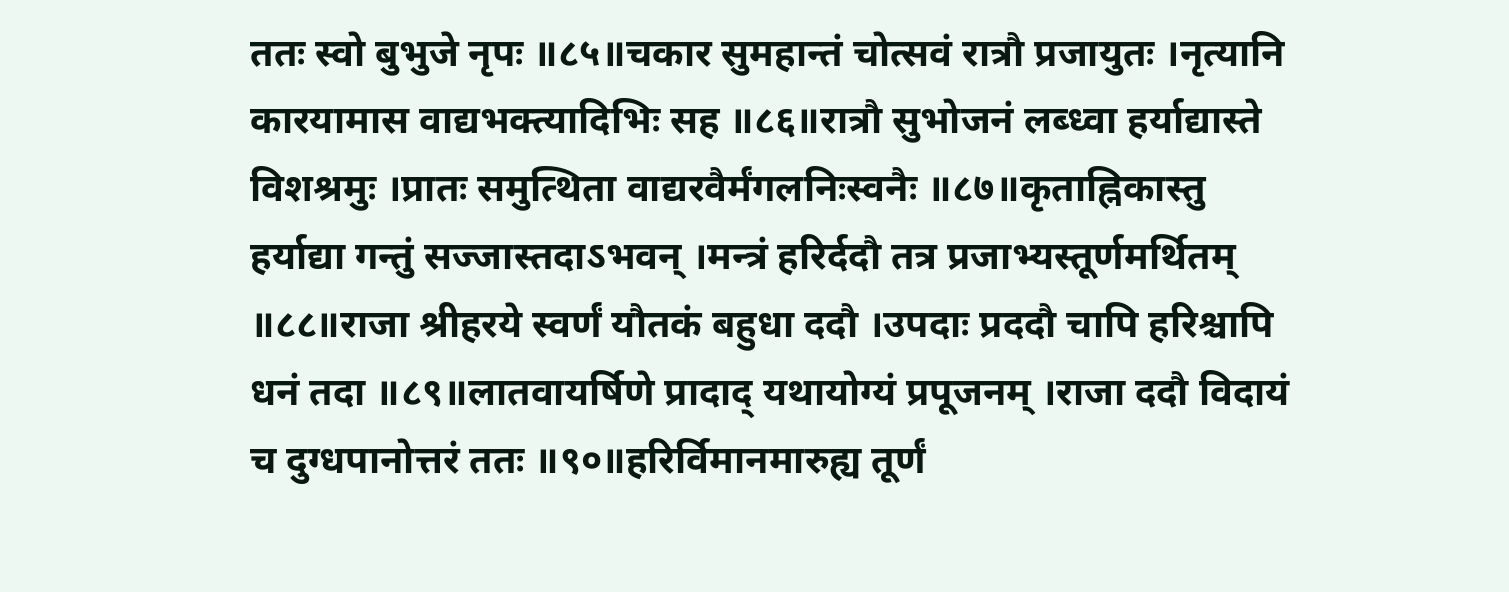ततः स्वो बुभुजे नृपः ॥८५॥चकार सुमहान्तं चोत्सवं रात्रौ प्रजायुतः ।नृत्यानि कारयामास वाद्यभक्त्यादिभिः सह ॥८६॥रात्रौ सुभोजनं लब्ध्वा हर्याद्यास्ते विशश्रमुः ।प्रातः समुत्थिता वाद्यरवैर्मंगलनिःस्वनैः ॥८७॥कृताह्निकास्तु हर्याद्या गन्तुं सज्जास्तदाऽभवन् ।मन्त्रं हरिर्ददौ तत्र प्रजाभ्यस्तूर्णमर्थितम् ॥८८॥राजा श्रीहरये स्वर्णं यौतकं बहुधा ददौ ।उपदाः प्रददौ चापि हरिश्चापि धनं तदा ॥८९॥लातवायर्षिणे प्रादाद् यथायोग्यं प्रपूजनम् ।राजा ददौ विदायं च दुग्धपानोत्तरं ततः ॥९०॥हरिर्विमानमारुह्य तूर्णं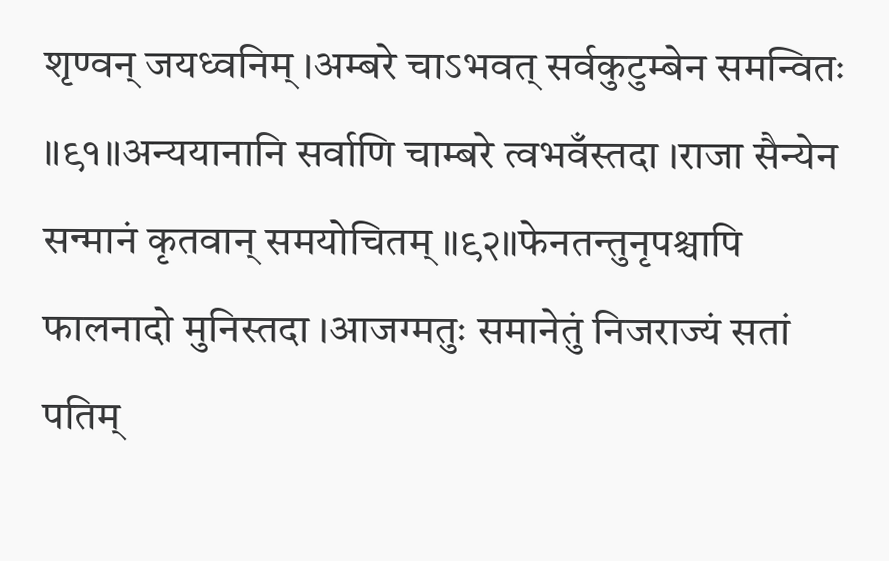शृण्वन् जयध्वनिम् ।अम्बरे चाऽभवत् सर्वकुटुम्बेन समन्वितः ॥९१॥अन्ययानानि सर्वाणि चाम्बरे त्वभवँस्तदा ।राजा सैन्येन सन्मानं कृतवान् समयोचितम् ॥९२॥फेनतन्तुनृपश्चापि फालनादो मुनिस्तदा ।आजग्मतुः समानेतुं निजराज्यं सतां पतिम्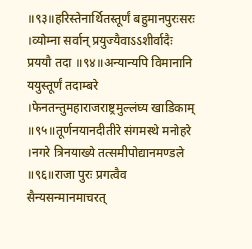॥९३॥हरिस्तेनार्थितस्तूर्णं बहुमानपुरःसरः ।व्योम्ना सर्वान् प्रयुज्यैवाऽऽशीर्वादैः प्रययौ तदा ॥९४॥अन्यान्यपि विमानानि ययुस्तूर्णं तदाम्बरे ।फेनतन्तुमहाराजराष्ट्रमुल्लंघ्य खाडिकाम् ॥९५॥तूर्णनयानदीतीरे संगमस्थे मनोहरे ।नगरे त्रिनयाख्ये तत्समीपोद्यानमण्डले ॥९६॥राजा पुरः प्रगत्वैव सैन्यसन्मानमाचरत्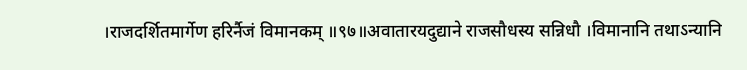।राजदर्शितमार्गेण हरिर्नैजं विमानकम् ॥९७॥अवातारयदुद्याने राजसौधस्य सन्निधौ ।विमानानि तथाऽन्यानि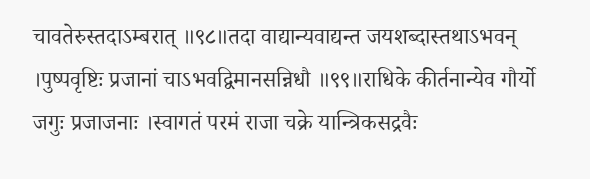चावतेरुस्तदाऽम्बरात् ॥९८॥तदा वाद्यान्यवाद्यन्त जयशब्दास्तथाऽभवन् ।पुष्पवृष्टिः प्रजानां चाऽभवद्विमानसन्निधौ ॥९९॥राधिके कीर्तनान्येव गौर्यो जगुः प्रजाजनाः ।स्वागतं परमं राजा चक्रे यान्त्रिकसद्रवैः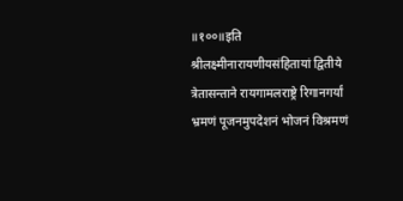॥१००॥इति श्रीलक्ष्मीनारायणीयसंहितायां द्वितीये त्रेतासन्ताने रायगामलराष्ट्रे रिगानगर्यां भ्रमणं पूजनमुपदेशनं भोजनं विश्रमणं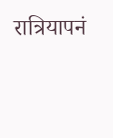रात्रियापनं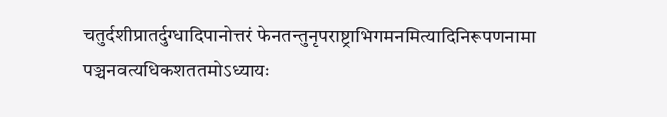चतुर्दशीप्रातर्दुग्धादिपानोत्तरं फेनतन्तुनृपराष्ट्राभिगमनमित्यादिनिरूपणनामा पञ्चनवत्यधिकशततमोऽध्यायः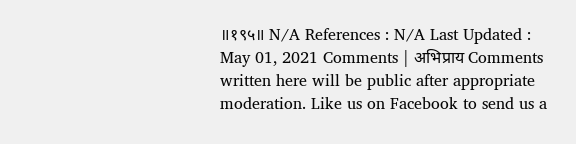॥१९५॥ N/A References : N/A Last Updated : May 01, 2021 Comments | अभिप्राय Comments written here will be public after appropriate moderation. Like us on Facebook to send us a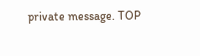private message. TOP